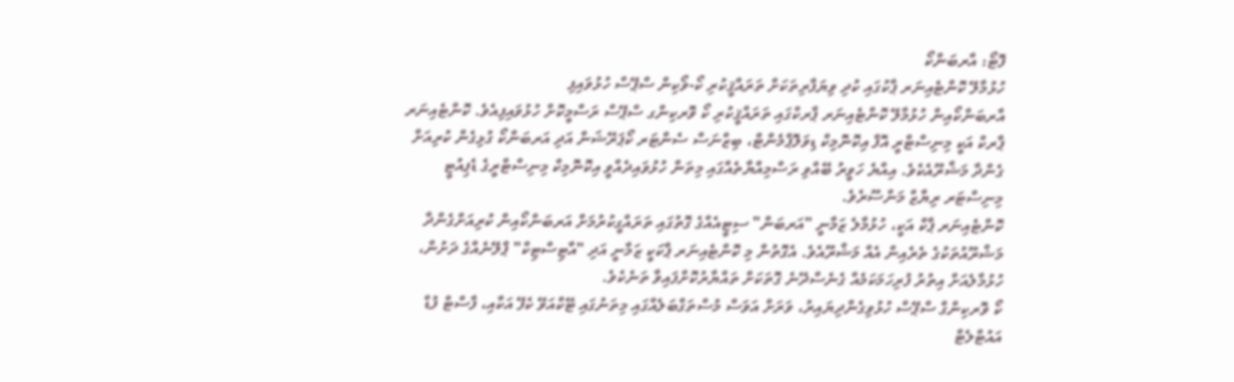ފޮޓޯ: އާރބަންކޯ
ހުޅުމާލޭ ކޮންޓެއިނަރ ޕާކުގައި ކުދި ވިޔަފާރިތަކަށް ތަރައްޤީކުރި ކޯ-ވޯކިން ސްޕޭސް ހުޅުވައިފި
އާރބަންކޯއިން ހުޅުމާލޭ ކޮންޓެއިނަރ ޕާރކްގައި ތަރައްޤީކުރި ކޯ ވޮރކިންގ ސްޕޭސް ރަސްމީކޮށް ހުޅުވައިފިއެވެ. ކޮންޓެއިނަރ ޕާރކް އަކީ މިނިސްޓްރީ އޮފް އިކޮނޮމިކް ޑިވަލޮޕްމެންޓް، ބިޒްނަސް ސެންޓަރ ކޯޕަރޭޝަން އަދި އަރބަންކޯ ގުޅިގެން ކުރިއަށް ގެންދާ މަޝްރޫއެކެވެ. އިއްޔެ ހަވީރު ބޭއްވި ރަސްމިއްޔާތެއްގައި މިތަން ހުޅުވައިދެއްވީ އިކޮނޮމިކް މިނިސްޓްރީގެ ޑެޕިއުޓީ މިނިސްޓަރ ރިޔާޒް މަންސޫރެވެ.
ކޮންޓެއިނަރ ޕާކް އަކީ، ހުޅުމާލެ ޒަމާނީ "އަރބަން" ސިޓީއެއްގެ ގޮތުގައި ތަރައްގީކުރުމަށް އަރބަންކޯއިން ކުރިއަށްގެންދާ މަޝްރޫއުތަކުގެ ތެރެއިން އެއް މަޝްރޫއެވެ. އެގޮތުން މި ކޮންޓެއިނަރ ޕާކަކީ ޒަމާނީ އަދި "އާޓިސްޓިކް" ޕްލޭނެއްގެ ދަށުން، ހުޅުމާލެއަށް އިތުރު ފުރިހަމަކަމެއް ގެނެސްދޭނެ ގޮތަކަށް ތައްޔާރުކޮށްފައިވާ ތަނެކެވެ.
ކޯ ވޮރކިންގް ސްޕޭސް ހުޅުވިގެންދިޔައިރު، ވަރަށް އަވަސް މުސްތަގްބަލެއްގައި މިތަނުގައި ޓޭކްއަވޭ ކެފޭ އަކާއި، ފާސްޓް ފުޑް އައުޓްލެޓް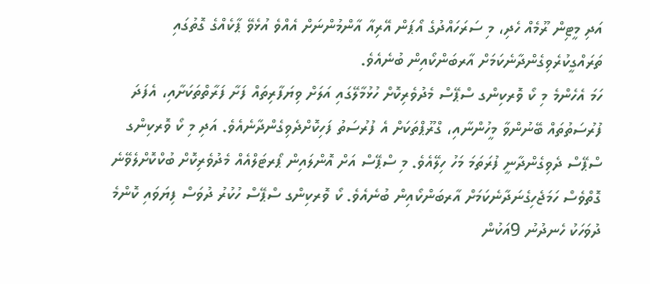އަދި މީޓިން ރޫމެއް ހެދި، މި ސަރަހައްދުގެ އޯޕަން އޭރިއާ އާންމުންނަށް އެއްވެ އުޅެވޭ ޕާކެއްގެ ގޮތުގައި ތަރައްގީކުރެވިގެންދާނެކަމަށް އާރބަންކޯއިން ބުނެއެވެ.
ހަމަ އެހެންމެ މި ކޯ ވޮރކިންގ ސްޕޭސް މެދުވެރިކޮށް ހުޅުމާލޭގައި އަލަށް ވިޔަފާރިތައް ފަށާ ފަރާތްތަކަށާއި، އެފަދަ ފުރުސަތުތައް ބޭނުންވާ މީހުންނާއި، ގްރޫޕްތަކަށް އެ ފުރުސަތު ފަހިކޮށްދެވިގެންދާނެއެވެ. އަދި މި ކޯ ވޮރކިންގ ސްޕޭސް ދެވިގެންދާނީ ފުރަތަމަ މަހު ހިލޭއެވެ. މި ސްޕޭސް އަށް އޮންލައިން ޕޯރޓަލްއެއް މެދުވެރިކޮށް ބުކްކޮށްލެވޭނެ ގޮތްވެސް ހަމަޖެހިގެނަދާނެކަމަށް އާރބަންކޯއިން ބުނެއެވެ. ކޯ ވޮރކިންގ ސްޕޭސް ހުކުރު ދުވަސް ފިޔަވައި ކޮންމެ ދުވަހަކު ހެނދުނު 9އަކުން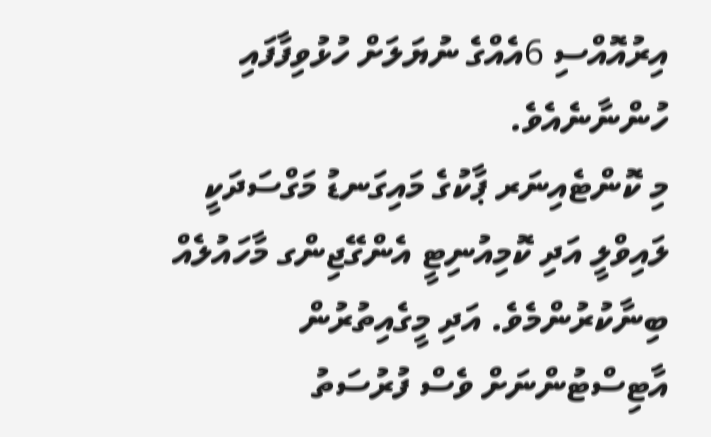އިރުއޮއްސި 6އެއްގެ ނުޔަލަށް ހުޅުވިފާފައި ހުންނާނެއެވެ.
މި ކޮންޓެއިނަރ ޕާކުގެ މައިގަނޑު މަގްސަދަކީ ލައިވްލީ އަދި ކޮމިއުނިޓީ އެންގޭޖިންގ މާހައުލެއް ބިނާކުރުންމެވެ. އަދި މީގެއިތުރުން އާޓިސްޓުންނަށް ވެސް ފުރުސަތު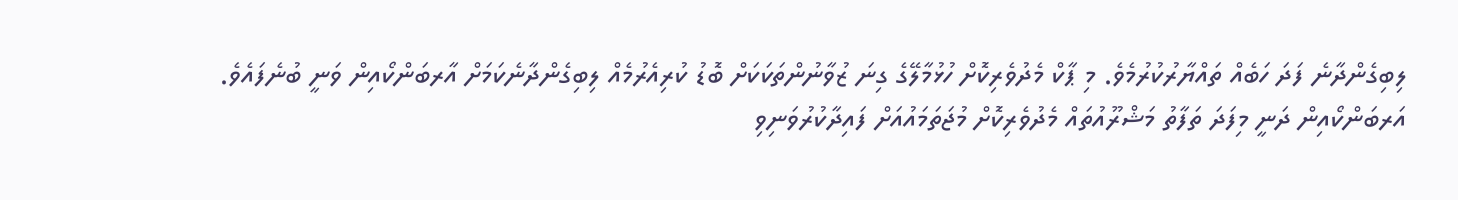ލިބިގެންދާނެ ފަދަ ހަބެއް ތައްޔާރުކުރުމެވެ. މި ޕާކް މެދުވެރިކޮށް ހުޅުމާލޭގެ ގިނަ ޒުވާނުންތަކަކަށް ބޮޑު ކުރިއެރުމެއް ލިބިގެންދާނެކަމަށް އާރބަންކޯއިން ވަނީ ބުނެފައެވެ.
އަރބަންކޯއިން ދަނީ މިފަދަ ތަފާތު މަޝްރޫއުތައް މެދުވެރިކޮށް މުޖަތަމައުއަށް ފައިދާކުރުވަނިވި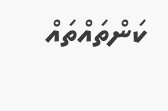ކަންތައްތައް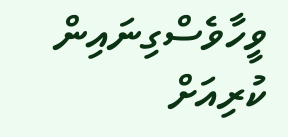ވީހާވެސްގިނައިން ކުރިއަށް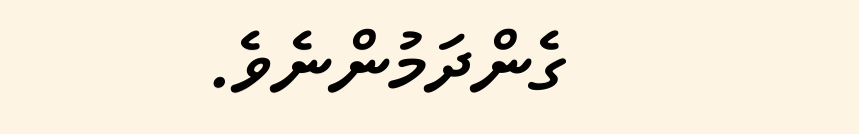ގެންދަމުންނެވެ.